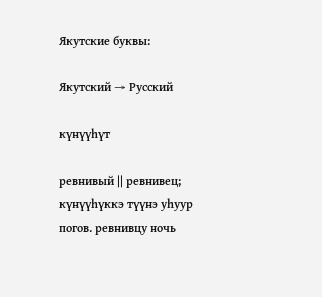Якутские буквы:

Якутский → Русский

күнүүһүт

ревнивый || ревнивец; күнүүһүккэ түүнэ уһуур погов. ревнивцу ночь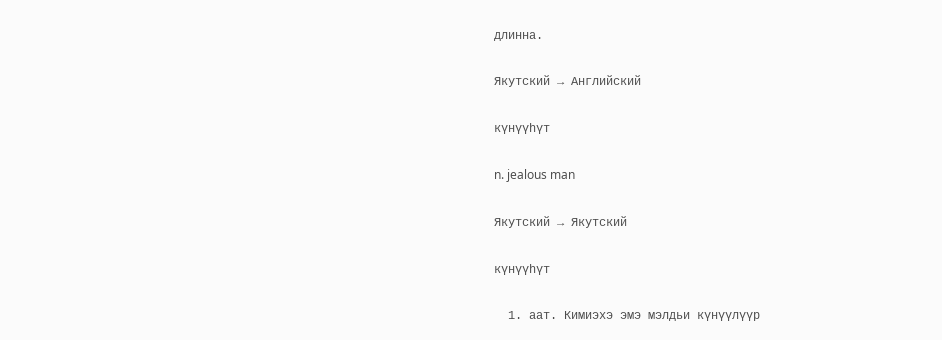длинна.

Якутский → Английский

күнүүһүт

n. jealous man

Якутский → Якутский

күнүүһүт

  1. аат. Кимиэхэ эмэ мэлдьи күнүүлүүр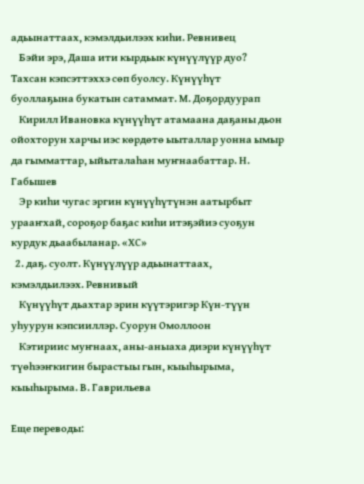адьынаттаах, кэмэлдьилээх киһи. Ревнивец
    Бэйи эрэ, Даша ити кырдьык күнүүлүүр дуо? Тахсан кэпсэттэххэ сөп буолсу. Күнүүһүт буоллаҕына букатын сатаммат. М. Доҕордуурап
    Кирилл Ивановка күнүүһүт атамаана даҕаны дьон ойохторун харчы иэс көрдөтө ыыталлар уонна ымыр да гымматтар, ыйыталаһан муҥнаабаттар. Н. Габышев
    Эр киһи чугас эргин күнүүһүтүнэн аатырбыт урааҥхай, сороҕор баҕас киһи итэҕэйиэ суоҕун курдук дьаабыланар. «ХС»
  2. даҕ. суолт. Күнүүлүүр адьынаттаах, кэмэлдьилээх. Ревнивый
    Күнүүһүт дьахтар эрин күүтэригэр Күн-түүн уһуурун кэпсииллэр. Суорун Омоллоон
    Кэтириис муҥнаах, аны-аныаха диэри күнүүһүт түөһээҥкигин бырастыы гын, кыыһырыма, кыыһырыма. В. Гаврильева

Еще переводы: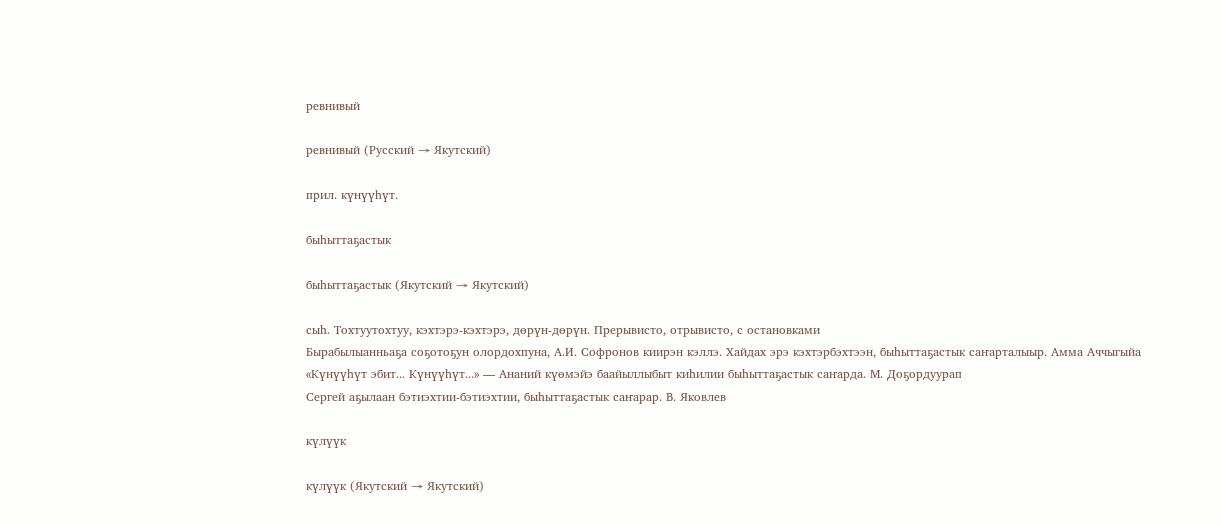ревнивый

ревнивый (Русский → Якутский)

прил. күнүүһүт.

быһыттаҕастык

быһыттаҕастык (Якутский → Якутский)

сыһ. Тохтуутохтуу, кэхтэрэ-кэхтэрэ, дөрүн-дөрүн. Прерывисто, отрывисто, с остановками
Бырабылыанньаҕа соҕотоҕун олордохпуна, А.И. Софронов киирэн кэллэ. Хайдах эрэ кэхтэрбэхтээн, быһыттаҕастык саҥарталыыр. Амма Аччыгыйа
«Күнүүһүт эбит... Күнүүһүт...» — Ананий күөмэйэ баайыллыбыт киһилии быһыттаҕастык саҥарда. М. Доҕордуурап
Сергей аҕылаан бэтиэхтии-бэтиэхтии, быһыттаҕастык саҥарар. В. Яковлев

күлүүк

күлүүк (Якутский → Якутский)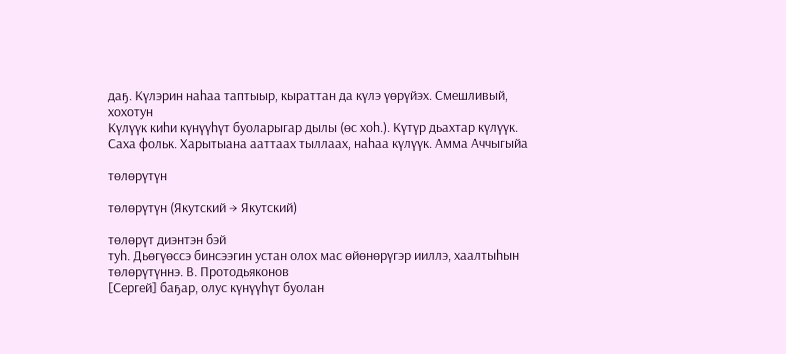даҕ. Күлэрин наһаа таптыыр, кыраттан да күлэ үөрүйэх. Смешливый, хохотун
Күлүүк киһи күнүүһүт буоларыгар дылы (өс хоһ.). Күтүр дьахтар күлүүк. Саха фольк. Харытыана ааттаах тыллаах, наһаа күлүүк. Амма Аччыгыйа

төлөрүтүн

төлөрүтүн (Якутский → Якутский)

төлөрүт диэнтэн бэй
туһ. Дьөгүөссэ бинсээгин устан олох мас өйөнөрүгэр ииллэ, хаалтыһын төлөрүтүннэ. В. Протодьяконов
[Сергей] баҕар, олус күнүүһүт буолан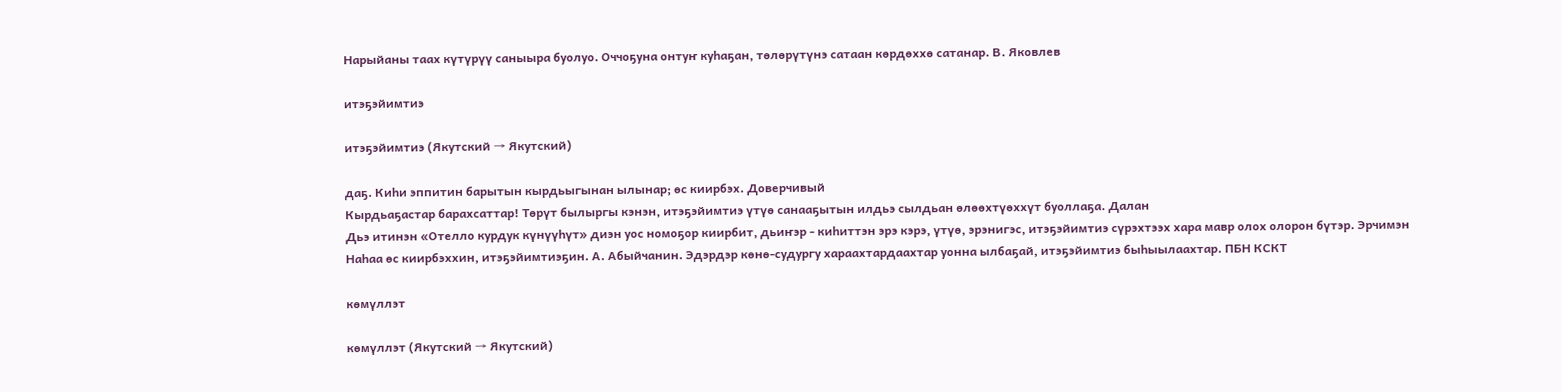Нарыйаны таах күтүрүү саныыра буолуо. Оччоҕуна онтуҥ куһаҕан, төлөрүтүнэ сатаан көрдөххө сатанар. В. Яковлев

итэҕэйимтиэ

итэҕэйимтиэ (Якутский → Якутский)

даҕ. Киһи эппитин барытын кырдьыгынан ылынар; өс киирбэх. Доверчивый
Кырдьаҕастар барахсаттар! Төрүт былыргы кэнэн, итэҕэйимтиэ үтүө санааҕытын илдьэ сылдьан өлөөхтүөххүт буоллаҕа. Далан
Дьэ итинэн «Отелло курдук күнүүһүт» диэн уос номоҕор киирбит, дьиҥэр - киһиттэн эрэ кэрэ, үтүө, эрэнигэс, итэҕэйимтиэ сүрэхтээх хара мавр олох олорон бүтэр. Эрчимэн
Наһаа өс киирбэххин, итэҕэйимтиэҕин. А. Абыйчанин. Эдэрдэр көнө-судургу хараахтардаахтар уонна ылбаҕай, итэҕэйимтиэ быһыылаахтар. ПБН КСКТ

көмүллэт

көмүллэт (Якутский → Якутский)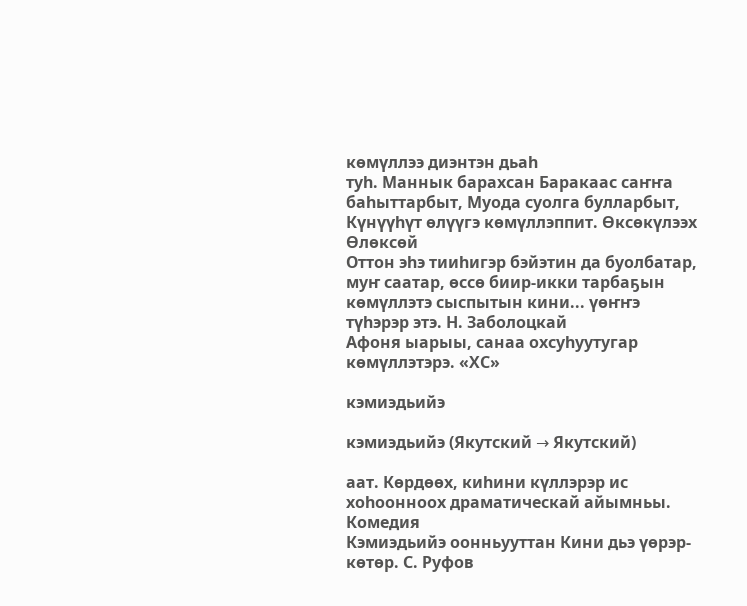көмүллээ диэнтэн дьаһ
туһ. Маннык барахсан Баракаас саҥҥа баһыттарбыт, Муода суолга булларбыт, Күнүүһүт өлүүгэ көмүллэппит. Өксөкүлээх Өлөксөй
Оттон эһэ тииһигэр бэйэтин да буолбатар, муҥ саатар, өссө биир-икки тарбаҕын көмүллэтэ сыспытын кини... үөҥҥэ түһэрэр этэ. Н. Заболоцкай
Афоня ыарыы, санаа охсуһуутугар көмүллэтэрэ. «ХС»

кэмиэдьийэ

кэмиэдьийэ (Якутский → Якутский)

аат. Көрдөөх, киһини күллэрэр ис хоһоонноох драматическай айымньы. Комедия
Кэмиэдьийэ оонньууттан Кини дьэ үөрэр-көтөр. С. Руфов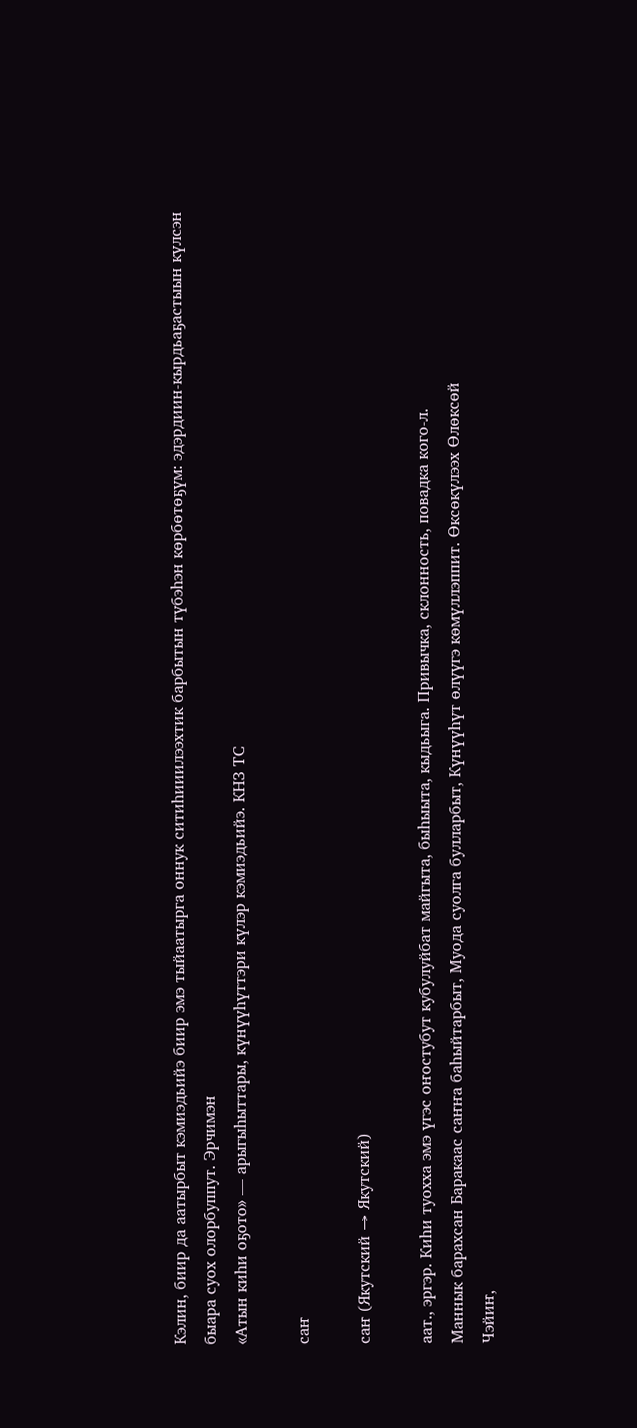Кэлин, биир да аатырбыт кэмиэдьийэ биир эмэ тыйаатырга оннук ситиһииилээхтик барбытын түбэһэн көрбөтөҕүм: эдэрдиин-кырдьаҕастыын күлсэн быара суох олорбуппут. Эрчимэн
«Атын киһи оҕото» — арыгыһыттары, күнүүһүттэри күлэр кэмиэдьийэ. КНЗ ТС

саҥ

саҥ (Якутский → Якутский)

аат., эргэр. Киһи туохха эмэ үгэс оҥостубут кубулуйбат майгыта, быһыыта, кыдьыга. Привычка, склонность, повадка кого-л.
Маннык барахсан Баракаас саҥҥа баһыйтарбыт, Муода суолга булларбыт, Күнүүһүт өлүүгэ көмүллэппит. Өксөкүлээх Өлөксөй
Чэйиҥ,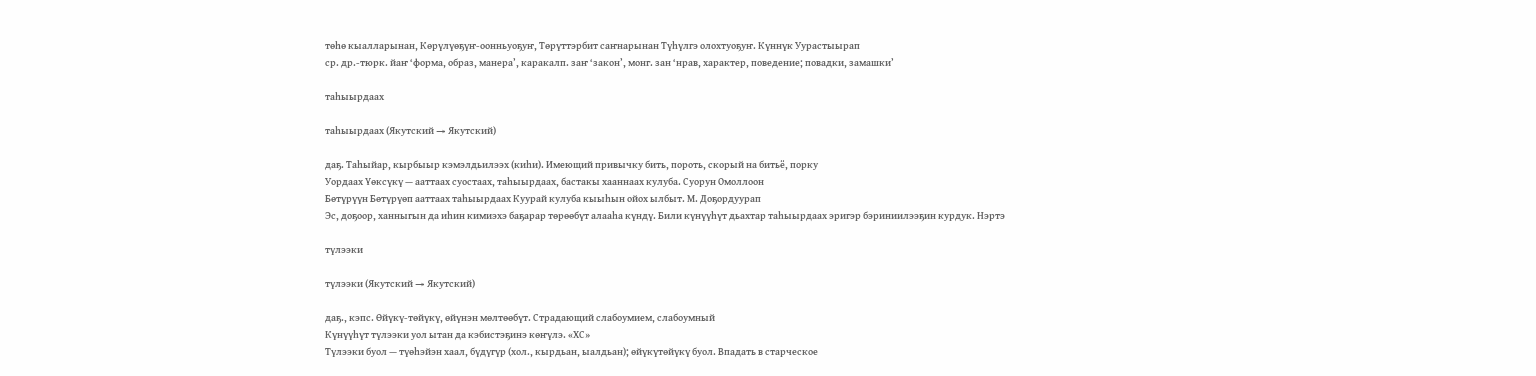төһө кыалларынан, Көрүлүөҕүҥ-оонньуоҕуҥ, Төрүттэрбит саҥнарынан Түһүлгэ олохтуоҕуҥ. Күннүк Уурастыырап
ср. др.-тюрк. йаҥ ‘форма, образ, манера’, каракалп. заҥ ‘закон’, монг. зан ‘нрав, характер, поведение; повадки, замашки’

таһыырдаах

таһыырдаах (Якутский → Якутский)

даҕ. Таһыйар, кырбыыр кэмэлдьилээх (киһи). Имеющий привычку бить, пороть, скорый на битьё, порку
Уордаах Үөксүкү — ааттаах суостаах, таһыырдаах, бастакы хааннаах кулуба. Суорун Омоллоон
Бөтүрүүн Бөтүрүөп ааттаах таһыырдаах Куурай кулуба кыыһын ойох ылбыт. М. Доҕордуурап
Эс, доҕоор, ханныгын да иһин кимиэхэ баҕарар төрөөбүт алааһа күндү. Били күнүүһүт дьахтар таһыырдаах эригэр бэриниилээҕин курдук. Нэртэ

түлээки

түлээки (Якутский → Якутский)

даҕ., кэпс. Өйүкү-төйүкү, өйүнэн мөлтөөбүт. Страдающий слабоумием, слабоумный
Күнүүһүт түлээки уол ытан да кэбистэҕинэ көҥүлэ. «ХС»
Түлээки буол — түөһэйэн хаал, бүдүгүр (хол., кырдьан, ыалдьан); өйүкүтөйүкү буол. Впадать в старческое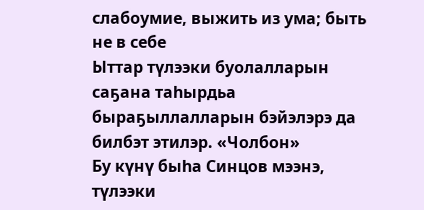слабоумие, выжить из ума; быть не в себе
Ыттар түлээки буолалларын саҕана таһырдьа быраҕыллалларын бэйэлэрэ да билбэт этилэр. «Чолбон»
Бу күнү быһа Синцов мээнэ, түлээки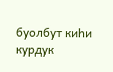буолбут киһи курдук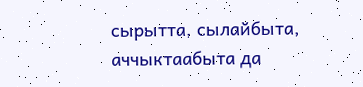сырытта, сылайбыта, аччыктаабыта да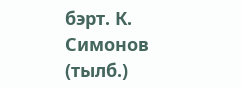бэрт. К. Симонов (тылб.)